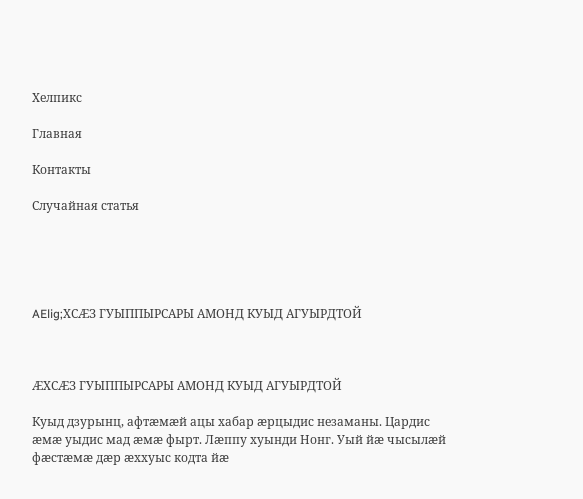Хелпикс

Главная

Контакты

Случайная статья





AElig;ХСÆЗ ГУЫППЫРСАРЫ АМОНД КУЫД АГУЫРДТОЙ



ÆХСÆЗ ГУЫППЫРСАРЫ АМОНД КУЫД АГУЫРДТОЙ

Куыд дзурынц, афтæмæй ацы хабар æрцыдис незаманы. Цардис æмæ уыдис мад æмæ фырт. Лæппу хуынди Нонг. Уый йæ чысылæй фæстæмæ дæр æххуыс кодта йæ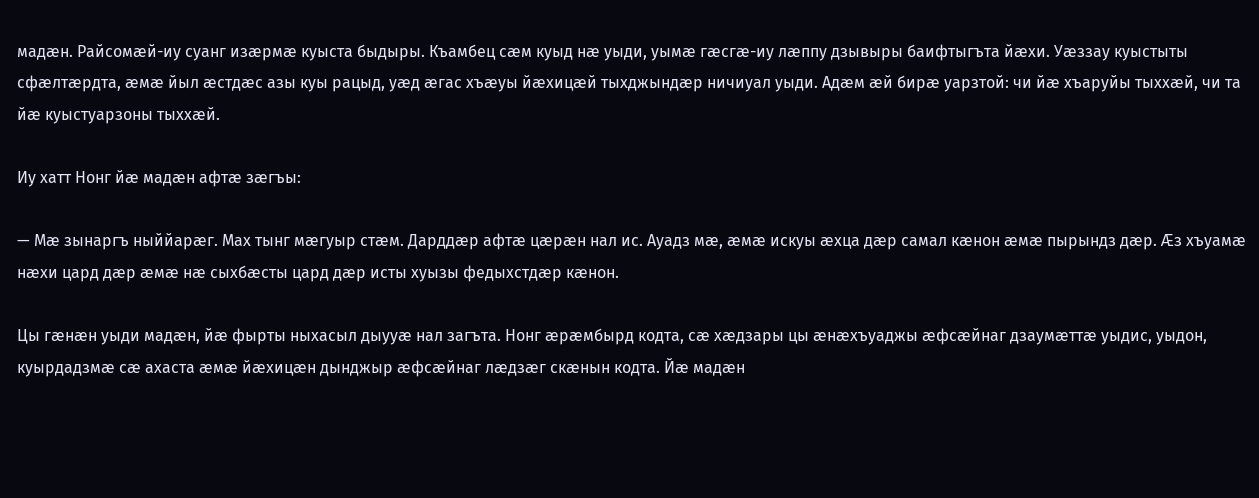мадæн. Райсомæй-иу суанг изæрмæ куыста быдыры. Къамбец сæм куыд нæ уыди, уымæ гæсгæ-иу лæппу дзывыры баифтыгъта йæхи. Уæззау куыстыты сфæлтæрдта, æмæ йыл æстдæс азы куы рацыд, уæд æгас хъæуы йæхицæй тыхджындæр ничиуал уыди. Адæм æй бирæ уарзтой: чи йæ хъаруйы тыххæй, чи та йæ куыстуарзоны тыххæй.

Иу хатт Нонг йæ мадæн афтæ зæгъы:

— Мæ зынаргъ ныййарæг. Мах тынг мæгуыр стæм. Дарддæр афтæ цæрæн нал ис. Ауадз мæ, æмæ искуы æхца дæр самал кæнон æмæ пырындз дæр. Æз хъуамæ нæхи цард дæр æмæ нæ сыхбæсты цард дæр исты хуызы федыхстдæр кæнон.

Цы гæнæн уыди мадæн, йæ фырты ныхасыл дыууæ нал загъта. Нонг æрæмбырд кодта, сæ хæдзары цы æнæхъуаджы æфсæйнаг дзаумæттæ уыдис, уыдон, куырдадзмæ сæ ахаста æмæ йæхицæн дынджыр æфсæйнаг лæдзæг скæнын кодта. Йæ мадæн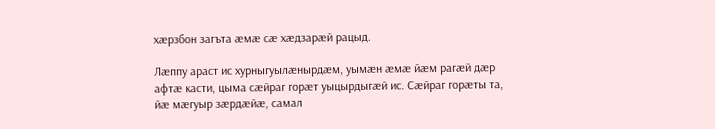хæрзбон загъта æмæ сæ хæдзарæй рацыд.

Лæппу араст ис хурныгуылæнырдæм, уымæн æмæ йæм рагæй дæр афтæ касти, цыма сæйраг горæт уыцырдыгæй ис. Сæйраг горæты та, йæ мæгуыр зæрдæйæ, самал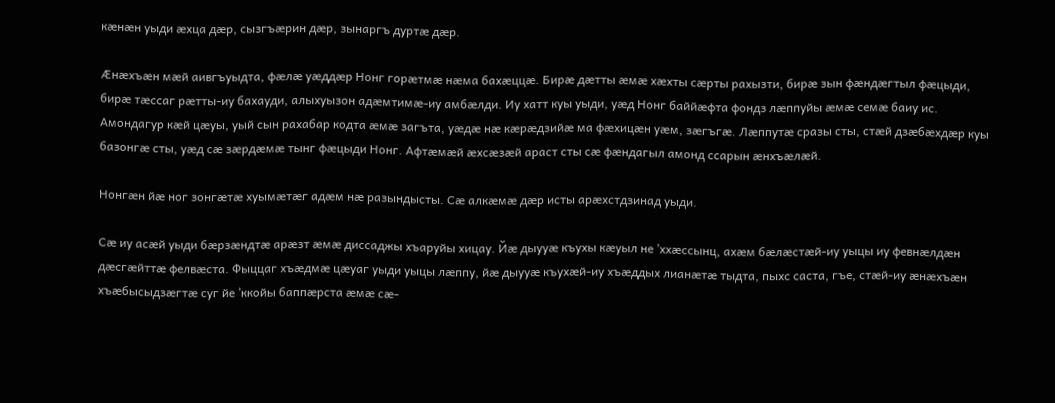кæнæн уыди æхца дæр, сызгъæрин дæр, зынаргъ дуртæ дæр.

Æнæхъæн мæй аивгъуыдта, фæлæ уæддæр Нонг горæтмæ нæма бахæццæ. Бирæ дæтты æмæ хæхты сæрты рахызти, бирæ зын фæндæгтыл фæцыди, бирæ тæссаг рæтты-иу бахауди, алыхуызон адæмтимæ-иу амбæлди. Иу хатт куы уыди, уæд Нонг баййæфта фондз лæппуйы æмæ семæ баиу ис. Амондагур кæй цæуы, уый сын рахабар кодта æмæ загъта, уæдæ нæ кæрæдзийæ ма фæхицæн уæм, зæгъгæ. Лæппутæ сразы сты, стæй дзæбæхдæр куы базонгæ сты, уæд сæ зæрдæмæ тынг фæцыди Нонг. Афтæмæй æхсæзæй араст сты сæ фæндагыл амонд ссарын æнхъæлæй.

Нонгæн йæ ног зонгæтæ хуымæтæг адæм нæ разындысты. Сæ алкæмæ дæр исты арæхстдзинад уыди.

Сæ иу асæй уыди бæрзæндтæ арæзт æмæ диссаджы хъаруйы хицау. Йæ дыууæ къухы кæуыл не ’ххæссынц, ахæм бæлæстæй-иу уыцы иу февнæлдæн дæсгæйттæ фелвæста. Фыццаг хъæдмæ цæуаг уыди уыцы лæппу, йæ дыууæ къухæй-иу хъæддых лианæтæ тыдта, пыхс саста, гъе, стæй-иу æнæхъæн хъæбысыдзæгтæ суг йе ’ккойы баппæрста æмæ сæ-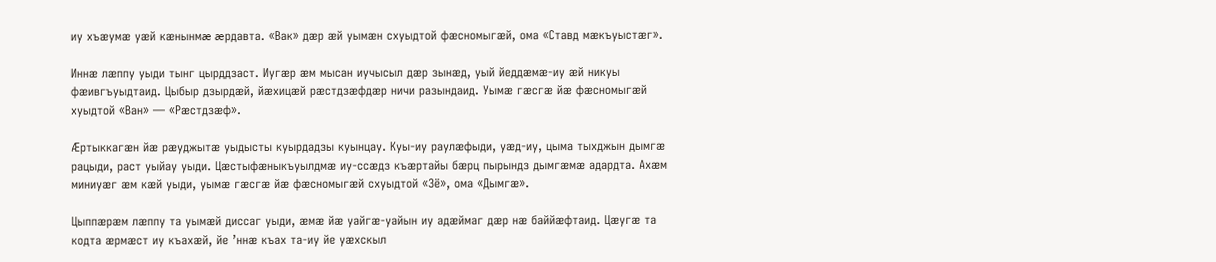иу хъæумæ уæй кæнынмæ æрдавта. «Вак» дæр æй уымæн схуыдтой фæсномыгæй, ома «Ставд мæкъуыстæг».

Иннæ лæппу уыди тынг цырддзаст. Иугæр æм мысан иучысыл дæр зынæд, уый йеддæмæ-иу æй никуы фæивгъуыдтаид. Цыбыр дзырдæй, йæхицæй рæстдзæфдæр ничи разындаид. Уымæ гæсгæ йæ фæсномыгæй хуыдтой «Ван» — «Рæстдзæф».

Æртыккагæн йæ рæуджытæ уыдысты куырдадзы куынцау. Куы-иу раулæфыди, уæд-иу, цыма тыхджын дымгæ рацыди, раст уыйау уыди. Цæстыфæныкъуылдмæ иу-ссæдз къæртайы бæрц пырындз дымгæмæ адардта. Ахæм миниуæг æм кæй уыди, уымæ гæсгæ йæ фæсномыгæй схуыдтой «Зё», ома «Дымгæ».

Цыппæрæм лæппу та уымæй диссаг уыди, æмæ йæ уайгæ-уайын иу адæймаг дæр нæ баййæфтаид. Цæугæ та кодта æрмæст иу къахæй, йе ’ннæ къах та-иу йе уæхскыл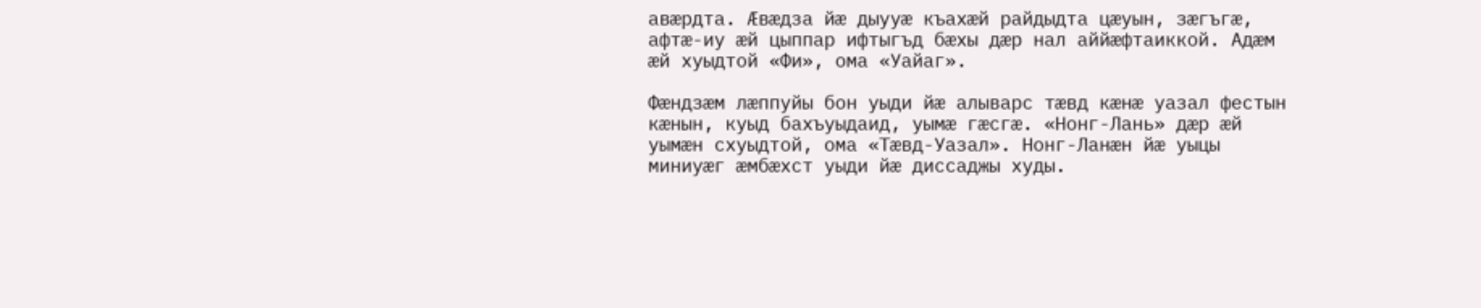авæрдта. Æвæдза йæ дыууæ къахæй райдыдта цæуын, зæгъгæ, афтæ-иу æй цыппар ифтыгъд бæхы дæр нал аййæфтаиккой. Адæм æй хуыдтой «Фи», ома «Уайаг».

Фæндзæм лæппуйы бон уыди йæ алыварс тæвд кæнæ уазал фестын кæнын, куыд бахъуыдаид, уымæ гæсгæ. «Нонг-Лань» дæр æй уымæн схуыдтой, ома «Тæвд-Уазал». Нонг-Ланæн йæ уыцы миниуæг æмбæхст уыди йæ диссаджы худы.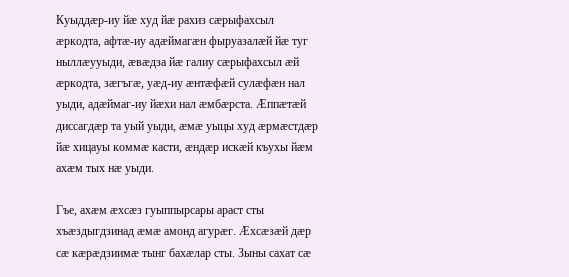Куыддæр-иу йæ худ йæ рахиз сæрыфахсыл æркодта, афтæ-иу адæймагæн фыруазалæй йæ туг ныллæууыди, æвæдза йæ галиу сæрыфахсыл æй æркодта, зæгъгæ, уæд-иу æнтæфæй сулæфæн нал уыди, адæймаг-иу йæхи нал æмбæрста. Æппæтæй диссагдæр та уый уыди, æмæ уыцы худ æрмæстдæр йæ хицауы коммæ касти, æндæр искæй къухы йæм ахæм тых нæ уыди.

Гъе, ахæм æхсæз гуыппырсары араст сты хъæздыгдзинад æмæ амонд агурæг. Æхсæзæй дæр сæ кæрæдзиимæ тынг бахæлар сты. Зыны сахат сæ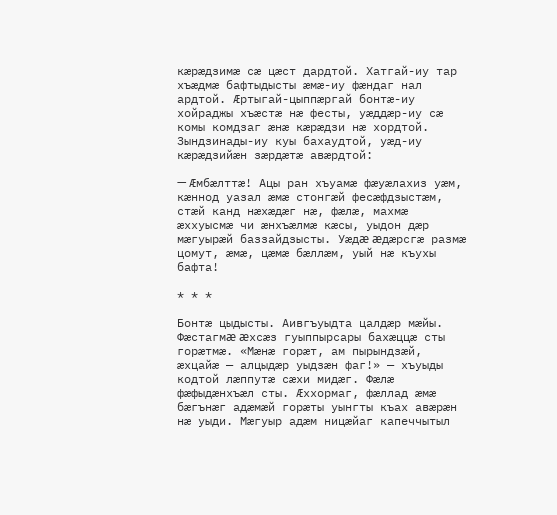кæрæдзимæ сæ цæст дардтой. Хатгай-иу тар хъæдмæ бафтыдысты æмæ-иу фæндаг нал ардтой. Æртыгай-цыппæргай бонтæ-иу хойраджы хъæстæ нæ фесты, уæддæр-иу сæ комы комдзаг æнæ кæрæдзи нæ хордтой. Зындзинады-иу куы бахаудтой, уæд-иу кæрæдзийæн зæрдæтæ авæрдтой:

— Æмбæлттæ! Ацы ран хъуамæ фæуæлахиз уæм, кæннод уазал æмæ стонгæй фесæфдзыстæм, стæй канд нæхæдæг нæ, фæлæ, махмæ æххуысмæ чи æнхъæлмæ кæсы, уыдон дæр мæгуырæй баззайдзысты. Уæдæ æдæрсгæ размæ цомут, æмæ, цæмæ бæллæм, уый нæ къухы бафта!

* * *

Бонтæ цыдысты. Аивгъуыдта цалдæр мæйы. Фæстагмæ æхсæз гуыппырсары бахæццæ сты горæтмæ. «Мæнæ горæт, ам пырындзæй, æхцайæ — алцыдæр уыдзæн фаг!» — хъуыды кодтой лæппутæ сæхи мидæг. Фæлæ фæфыдæнхъæл сты. Æххормаг, фæллад æмæ бæгънæг адæмæй горæты уынгты къах авæрæн нæ уыди. Мæгуыр адæм ницæйаг капеччытыл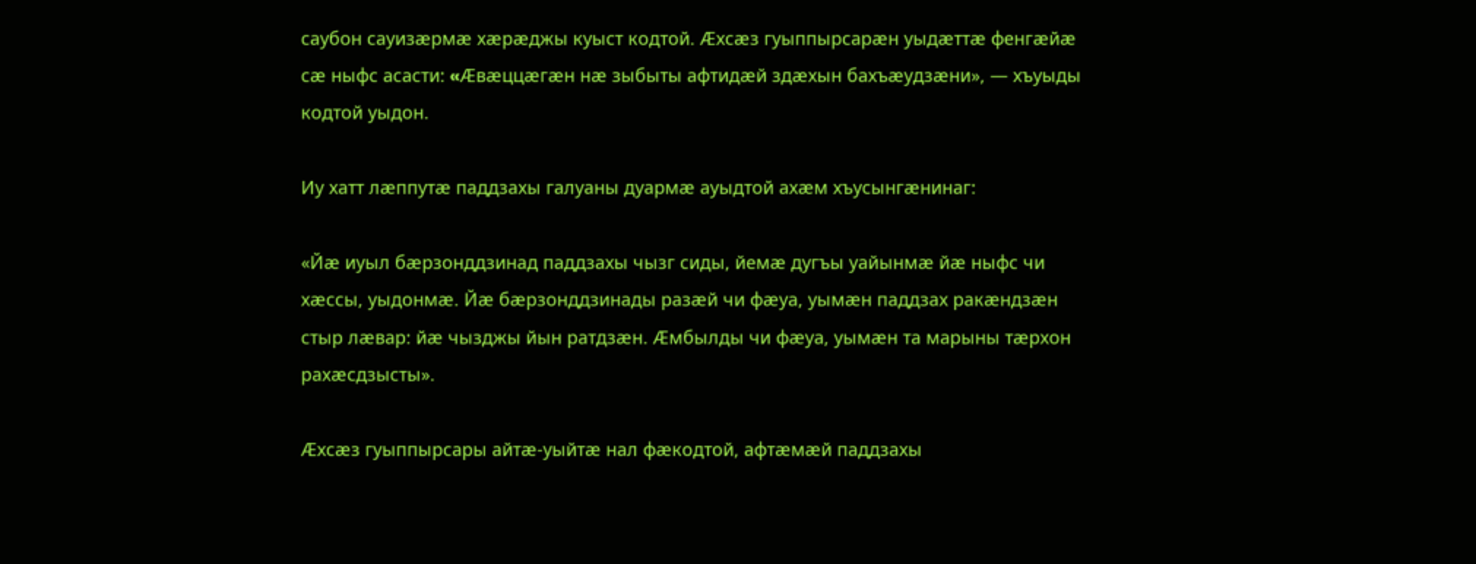саубон сауизæрмæ хæрæджы куыст кодтой. Æхсæз гуыппырсарæн уыдæттæ фенгæйæ сæ ныфс асасти: «Æвæццæгæн нæ зыбыты афтидæй здæхын бахъæудзæни», — хъуыды кодтой уыдон.

Иу хатт лæппутæ паддзахы галуаны дуармæ ауыдтой ахæм хъусынгæнинаг:

«Йæ иуыл бæрзонддзинад паддзахы чызг сиды, йемæ дугъы уайынмæ йæ ныфс чи хæссы, уыдонмæ. Йæ бæрзонддзинады разæй чи фæуа, уымæн паддзах ракæндзæн стыр лæвар: йæ чызджы йын ратдзæн. Æмбылды чи фæуа, уымæн та марыны тæрхон рахæсдзысты».

Æхсæз гуыппырсары айтæ-уыйтæ нал фæкодтой, афтæмæй паддзахы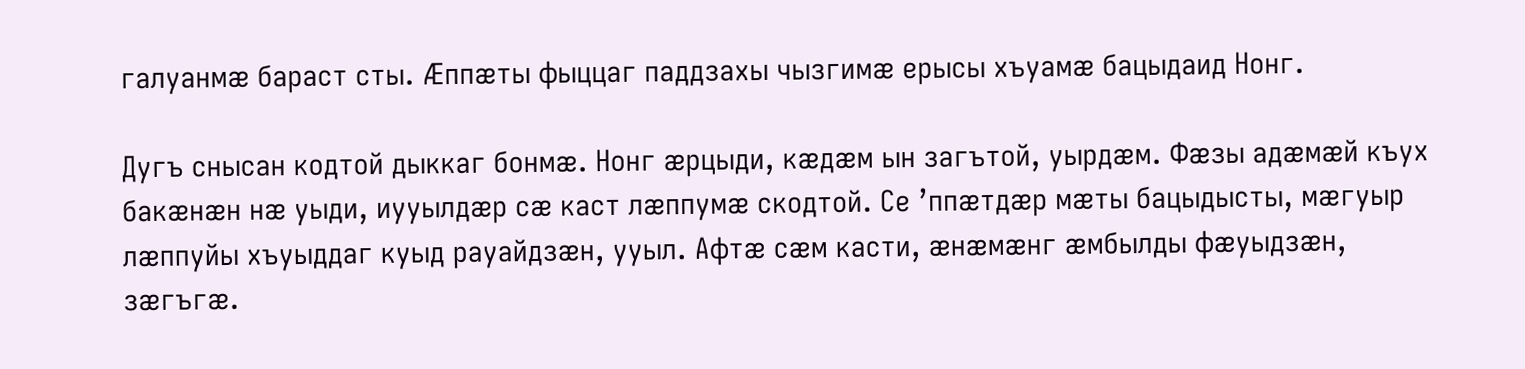галуанмæ бараст сты. Æппæты фыццаг паддзахы чызгимæ ерысы хъуамæ бацыдаид Нонг.

Дугъ снысан кодтой дыккаг бонмæ. Нонг æрцыди, кæдæм ын загътой, уырдæм. Фæзы адæмæй къух бакæнæн нæ уыди, иууылдæр сæ каст лæппумæ скодтой. Се ’ппæтдæр мæты бацыдысты, мæгуыр лæппуйы хъуыддаг куыд рауайдзæн, ууыл. Афтæ сæм касти, æнæмæнг æмбылды фæуыдзæн, зæгъгæ.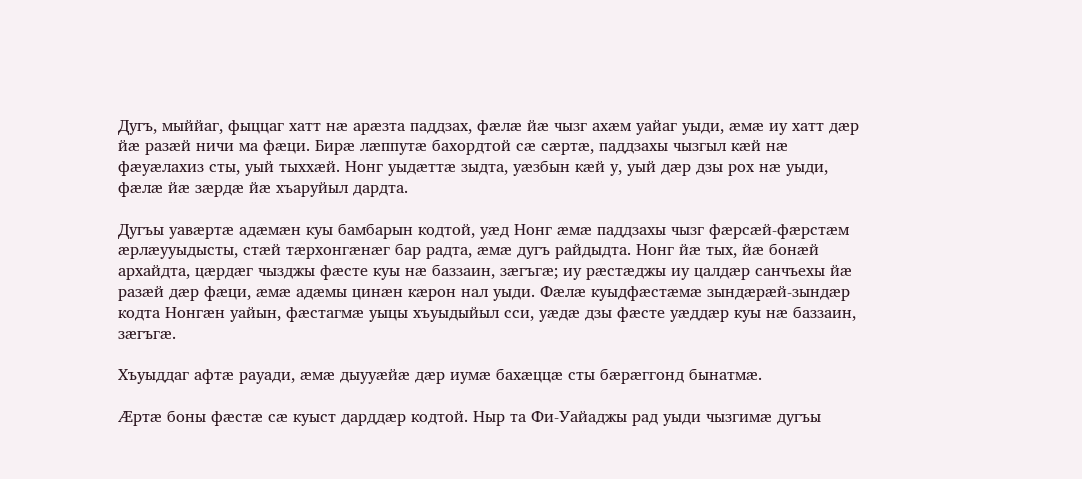Дугъ, мыййаг, фыццаг хатт нæ арæзта паддзах, фæлæ йæ чызг ахæм уайаг уыди, æмæ иу хатт дæр йæ разæй ничи ма фæци. Бирæ лæппутæ бахордтой сæ сæртæ, паддзахы чызгыл кæй нæ фæуæлахиз сты, уый тыххæй. Нонг уыдæттæ зыдта, уæзбын кæй у, уый дæр дзы рох нæ уыди, фæлæ йæ зæрдæ йæ хъаруйыл дардта.

Дугъы уавæртæ адæмæн куы бамбарын кодтой, уæд Нонг æмæ паддзахы чызг фæрсæй-фæрстæм æрлæууыдысты, стæй тæрхонгæнæг бар радта, æмæ дугъ райдыдта. Нонг йæ тых, йæ бонæй архайдта, цæрдæг чызджы фæсте куы нæ баззаин, зæгъгæ; иу рæстæджы иу цалдæр санчъехы йæ разæй дæр фæци, æмæ адæмы цинæн кæрон нал уыди. Фæлæ куыдфæстæмæ зындæрæй-зындæр кодта Нонгæн уайын, фæстагмæ уыцы хъуыдыйыл сси, уæдæ дзы фæсте уæддæр куы нæ баззаин, зæгъгæ.

Хъуыддаг афтæ рауади, æмæ дыууæйæ дæр иумæ бахæццæ сты бæрæггонд бынатмæ.

Æртæ боны фæстæ сæ куыст дарддæр кодтой. Ныр та Фи-Уайаджы рад уыди чызгимæ дугъы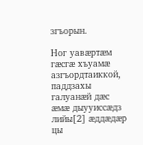згъорын.

Ног уавæртæм гæсгæ хъуамæ азгъордтаиккой, паддзахы галуанæй дæс æмæ дыууиссæдз лийы[2] æддæдæр цы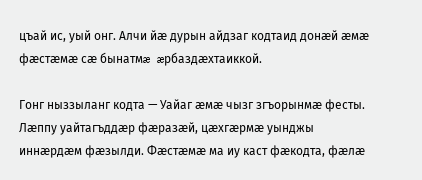цъай ис, уый онг. Алчи йæ дурын айдзаг кодтаид донæй æмæ фæстæмæ сæ бынатмæ æрбаздæхтаиккой.

Гонг ныззыланг кодта — Уайаг æмæ чызг згъорынмæ фесты. Лæппу уайтагъддæр фæразæй, цæхгæрмæ уынджы иннæрдæм фæзылди. Фæстæмæ ма иу каст фæкодта, фæлæ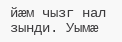йæм чызг нал зынди. Уымæ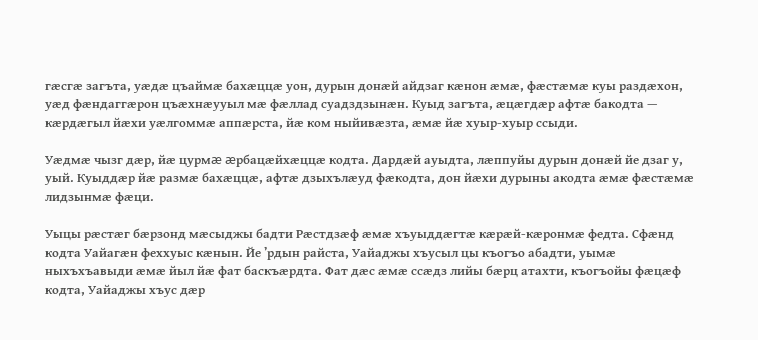гæсгæ загъта, уæдæ цъаймæ бахæццæ уон, дурын донæй айдзаг кæнон æмæ, фæстæмæ куы раздæхон, уæд фæндаггæрон цъæхнæууыл мæ фæллад суадздзынæн. Куыд загъта, æцæгдæр афтæ бакодта — кæрдæгыл йæхи уæлгоммæ аппæрста, йæ ком ныйивæзта, æмæ йæ хуыр-хуыр ссыди.

Уæдмæ чызг дæр, йæ цурмæ æрбацæйхæццæ кодта. Дардæй ауыдта, лæппуйы дурын донæй йе дзаг у, уый. Куыддæр йæ размæ бахæццæ, афтæ дзыхълæуд фæкодта, дон йæхи дурыны акодта æмæ фæстæмæ лидзынмæ фæци.

Уыцы рæстæг бæрзонд мæсыджы бадти Рæстдзæф æмæ хъуыддæгтæ кæрæй-кæронмæ федта. Сфæнд кодта Уайагæн феххуыс кæнын. Йе ’рдын райста, Уайаджы хъусыл цы къогъо абадти, уымæ ныхъхъавыди æмæ йыл йæ фат баскъæрдта. Фат дæс æмæ ссæдз лийы бæрц атахти, къогъойы фæцæф кодта, Уайаджы хъус дæр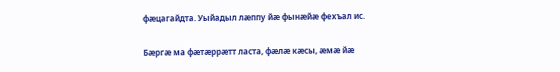фæцагайдта. Уыйадыл лæппу йæ фынæйæ фехъал ис.

Бæргæ ма фæтæррæтт ласта, фæлæ кæсы, æмæ йæ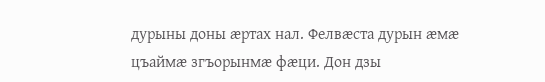дурыны доны æртах нал. Фелвæста дурын æмæ цъаймæ згъорынмæ фæци. Дон дзы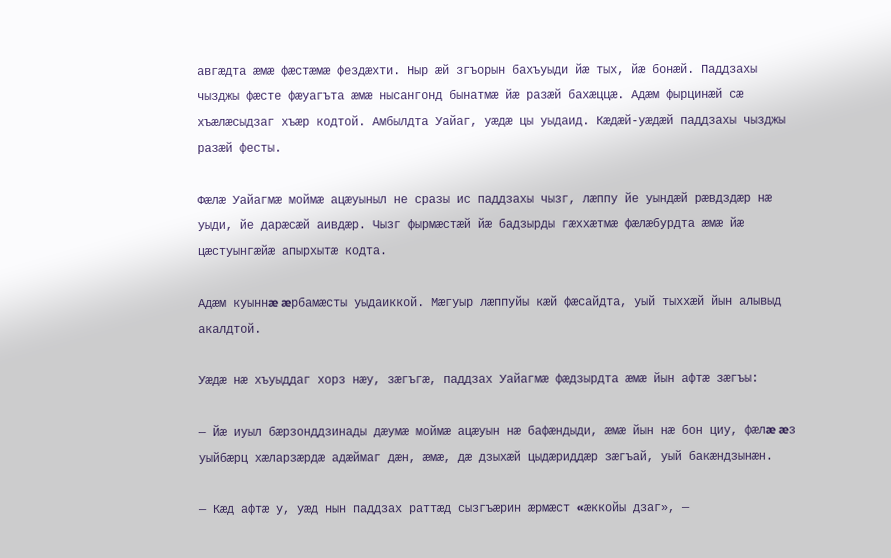авгæдта æмæ фæстæмæ фездæхти. Ныр æй згъорын бахъуыди йæ тых, йæ бонæй. Паддзахы чызджы фæсте фæуагъта æмæ нысангонд бынатмæ йæ разæй бахæццæ. Адæм фырцинæй сæ хъæлæсыдзаг хъæр кодтой. Амбылдта Уайаг, уæдæ цы уыдаид. Кæдæй-уæдæй паддзахы чызджы разæй фесты.

Фæлæ Уайагмæ моймæ ацæуыныл не сразы ис паддзахы чызг, лæппу йе уындæй рæвдздæр нæ уыди, йе дарæсæй аивдæр. Чызг фырмæстæй йæ бадзырды гæххæтмæ фæлæбурдта æмæ йæ цæстуынгæйæ апырхытæ кодта.

Адæм куыннæ æрбамæсты уыдаиккой. Мæгуыр лæппуйы кæй фæсайдта, уый тыххæй йын алывыд акалдтой.

Уæдæ нæ хъуыддаг хорз нæу, зæгъгæ, паддзах Уайагмæ фæдзырдта æмæ йын афтæ зæгъы:

— Йæ иуыл бæрзонддзинады дæумæ моймæ ацæуын нæ бафæндыди, æмæ йын нæ бон циу, фæлæ æз уыйбæрц хæларзæрдæ адæймаг дæн, æмæ, дæ дзыхæй цыдæриддæр зæгъай, уый бакæндзынæн.

— Кæд афтæ у, уæд нын паддзах раттæд сызгъæрин æрмæст «æккойы дзаг», —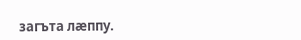загъта лæппу.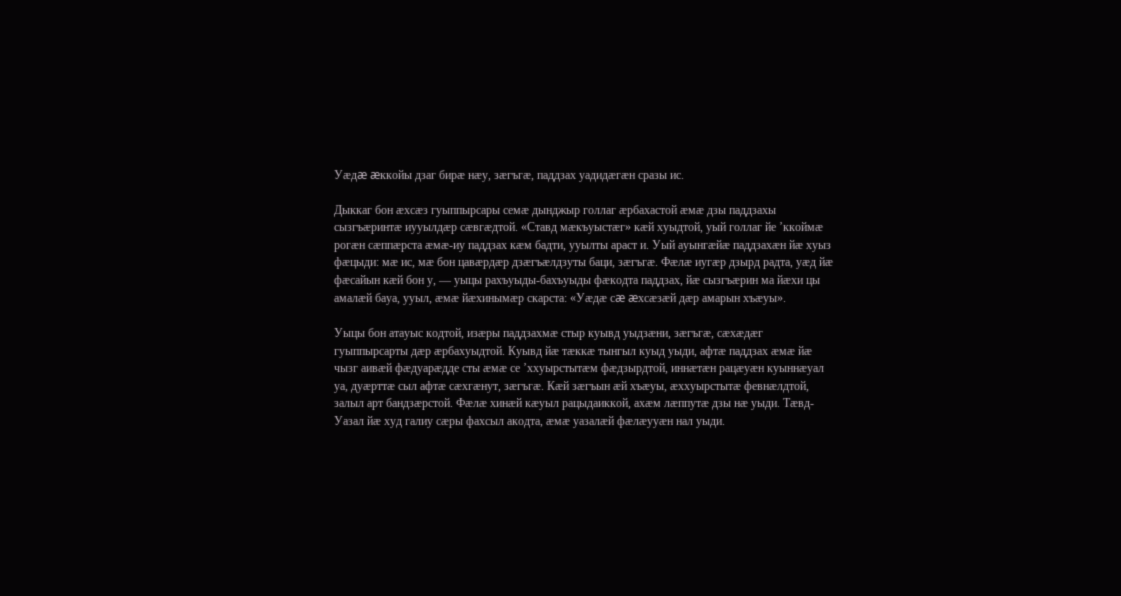Уæдæ æккойы дзаг бирæ нæу, зæгъгæ, паддзах уадидæгæн сразы ис.

Дыккаг бон æхсæз гуыппырсары семæ дынджыр голлаг æрбахастой æмæ дзы паддзахы сызгъæринтæ иууылдæр сæвгæдтой. «Ставд мæкъуыстæг» кæй хуыдтой, уый голлаг йе ’ккоймæ рогæн сæппæрста æмæ-иу паддзах кæм бадти, ууылты араст и. Уый ауынгæйæ паддзахæн йæ хуыз фæцыди: мæ ис, мæ бон цавæрдæр дзæгъæлдзуты баци, зæгъгæ. Фæлæ иугæр дзырд радта, уæд йæ фæсайын кæй бон у, — уыцы рахъуыды-бахъуыды фæкодта паддзах, йæ сызгъæрин ма йæхи цы амалæй бауа, ууыл, æмæ йæхинымæр скарста: «Уæдæ сæ æхсæзæй дæр амарын хъæуы».

Уыцы бон атауыс кодтой, изæры паддзахмæ стыр куывд уыдзæни, зæгъгæ, сæхæдæг гуыппырсарты дæр æрбахуыдтой. Куывд йæ тæккæ тынгыл куыд уыди, афтæ паддзах æмæ йæ чызг аивæй фæдуарæдде сты æмæ се ’ххуырстытæм фæдзырдтой, иннæтæн рацæуæн куыннæуал уа, дуæрттæ сыл афтæ сæхгæнут, зæгъгæ. Кæй зæгъын æй хъæуы, æххуырстытæ февнæлдтой, залыл арт бандзæрстой. Фæлæ хинæй кæуыл рацыдаиккой, ахæм лæппутæ дзы нæ уыди. Тæвд-Уазал йæ худ галиу сæры фахсыл акодта, æмæ уазалæй фæлæууæн нал уыди.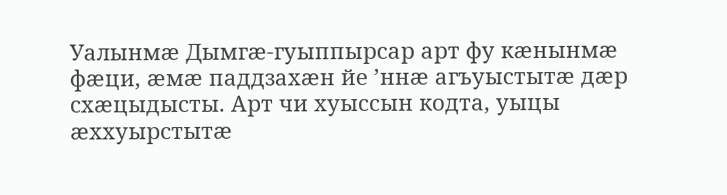Уалынмæ Дымгæ-гуыппырсар арт фу кæнынмæ фæци, æмæ паддзахæн йе ’ннæ агъуыстытæ дæр схæцыдысты. Арт чи хуыссын кодта, уыцы æххуырстытæ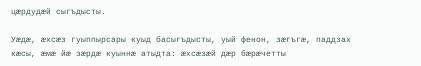цæрдудæй сыгъдысты.

Уæдæ, æхсæз гуыппырсары куыд басыгъдысты, уый фенон, зæгъгæ, паддзах кæсы, æмæ йæ зæрдæ куыннæ атыдта: æхсæзæй дæр бæрæчетты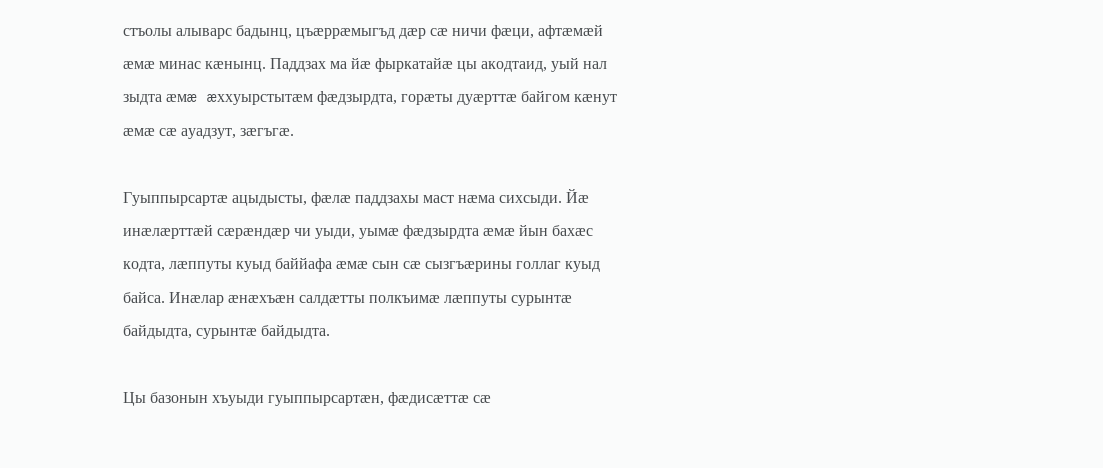стъолы алыварс бадынц, цъæррæмыгъд дæр сæ ничи фæци, афтæмæй æмæ минас кæнынц. Паддзах ма йæ фыркатайæ цы акодтаид, уый нал зыдта æмæ æххуырстытæм фæдзырдта, горæты дуæрттæ байгом кæнут æмæ сæ ауадзут, зæгъгæ.

Гуыппырсартæ ацыдысты, фæлæ паддзахы маст нæма сихсыди. Йæ инæлæрттæй сæрæндæр чи уыди, уымæ фæдзырдта æмæ йын бахæс кодта, лæппуты куыд баййафа æмæ сын сæ сызгъæрины голлаг куыд байса. Инæлар æнæхъæн салдæтты полкъимæ лæппуты сурынтæ байдыдта, сурынтæ байдыдта.

Цы базонын хъуыди гуыппырсартæн, фæдисæттæ сæ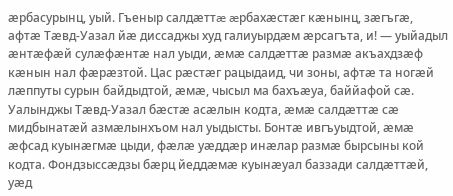æрбасурынц, уый. Гъеныр салдæттæ æрбахæстæг кæнынц, зæгъгæ, афтæ Тæвд-Уазал йæ диссаджы худ галиуырдæм æрсагъта, и! — уыйадыл æнтæфæй сулæфæнтæ нал уыди, æмæ салдæттæ размæ акъахдзæф кæнын нал фæрæзтой. Цас рæстæг рацыдаид, чи зоны, афтæ та ногæй лæппуты сурын байдыдтой, æмæ, чысыл ма бахъæуа, баййафой сæ. Уалынджы Тæвд-Уазал бæстæ асæлын кодта, æмæ салдæттæ сæ мидбынатæй азмæлынхъом нал уыдысты. Бонтæ ивгъуыдтой, æмæ æфсад куынæгмæ цыди, фæлæ уæддæр инæлар размæ бырсыны кой кодта. Фондзыссæдзы бæрц йеддæмæ куынæуал баззади салдæттæй, уæд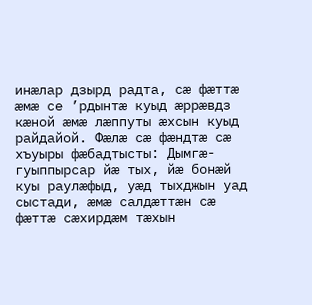инæлар дзырд радта, сæ фæттæ æмæ се ’рдынтæ куыд æррæвдз кæной æмæ лæппуты æхсын куыд райдайой. Фæлæ сæ фæндтæ сæ хъуыры фæбадтысты: Дымгæ-гуыппырсар йæ тых, йæ бонæй куы раулæфыд, уæд тыхджын уад сыстади, æмæ салдæттæн сæ фæттæ сæхирдæм тæхын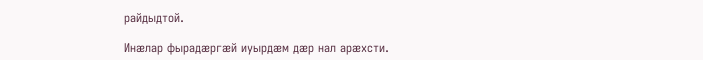райдыдтой.

Инæлар фырадæргæй иуырдæм дæр нал арæхсти.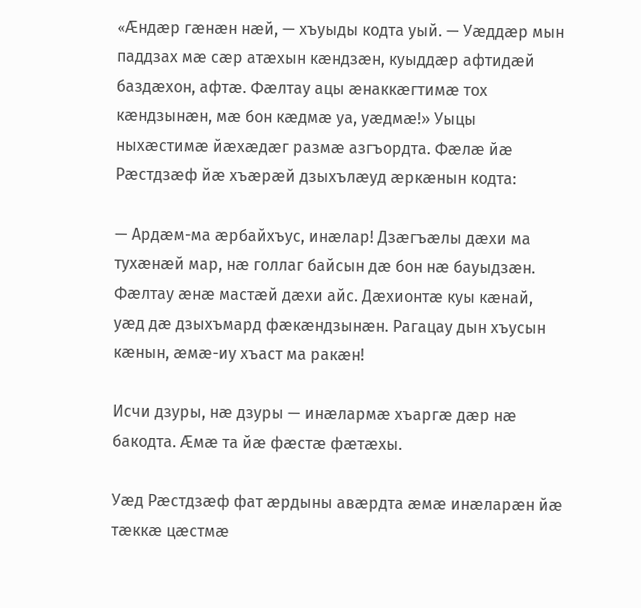«Æндæр гæнæн нæй, — хъуыды кодта уый. — Уæддæр мын паддзах мæ сæр атæхын кæндзæн, куыддæр афтидæй баздæхон, афтæ. Фæлтау ацы æнаккæгтимæ тох кæндзынæн, мæ бон кæдмæ уа, уæдмæ!» Уыцы ныхæстимæ йæхæдæг размæ азгъордта. Фæлæ йæ Рæстдзæф йæ хъæрæй дзыхълæуд æркæнын кодта:

— Ардæм-ма æрбайхъус, инæлар! Дзæгъæлы дæхи ма тухæнæй мар, нæ голлаг байсын дæ бон нæ бауыдзæн. Фæлтау æнæ мастæй дæхи айс. Дæхионтæ куы кæнай, уæд дæ дзыхъмард фæкæндзынæн. Рагацау дын хъусын кæнын, æмæ-иу хъаст ма ракæн!

Исчи дзуры, нæ дзуры — инæлармæ хъаргæ дæр нæ бакодта. Æмæ та йæ фæстæ фæтæхы.

Уæд Рæстдзæф фат æрдыны авæрдта æмæ инæларæн йæ тæккæ цæстмæ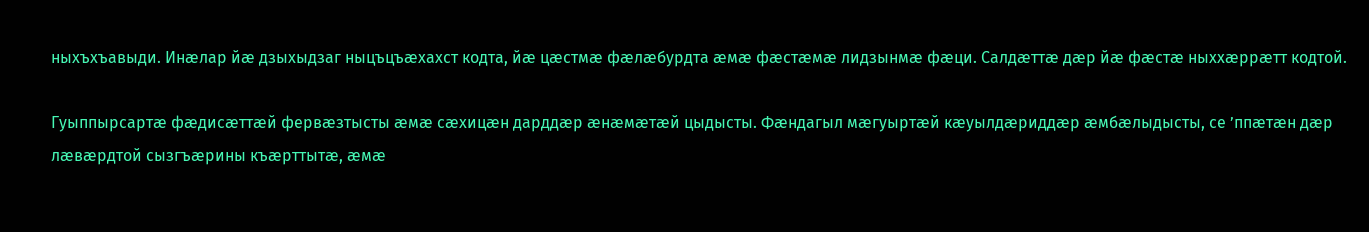ныхъхъавыди. Инæлар йæ дзыхыдзаг ныцъцъæхахст кодта, йæ цæстмæ фæлæбурдта æмæ фæстæмæ лидзынмæ фæци. Салдæттæ дæр йæ фæстæ ныххæррæтт кодтой.

Гуыппырсартæ фæдисæттæй фервæзтысты æмæ сæхицæн дарддæр æнæмæтæй цыдысты. Фæндагыл мæгуыртæй кæуылдæриддæр æмбæлыдысты, се ’ппæтæн дæр лæвæрдтой сызгъæрины къæрттытæ, æмæ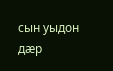сын уыдон дæр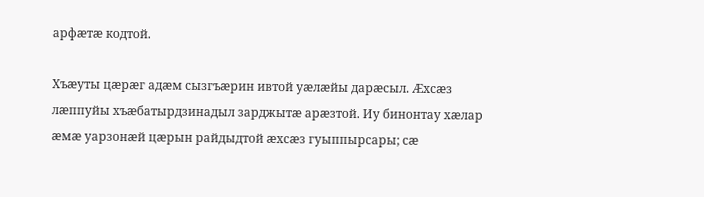арфæтæ кодтой.

Хъæуты цæрæг адæм сызгъæрин ивтой уæлæйы дарæсыл. Æхсæз лæппуйы хъæбатырдзинадыл зарджытæ арæзтой. Иу бинонтау хæлар æмæ уарзонæй цæрын райдыдтой æхсæз гуыппырсары; сæ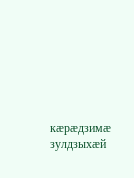кæрæдзимæ зулдзыхæй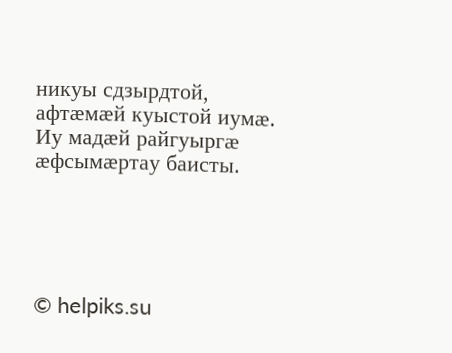никуы сдзырдтой, афтæмæй куыстой иумæ. Иу мадæй райгуыргæ æфсымæртау баисты.





© helpiks.su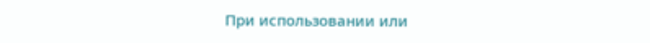При использовании или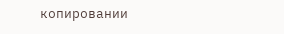копировании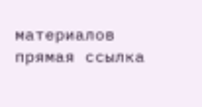материалов прямая ссылка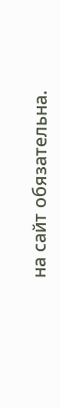на сайт обязательна.